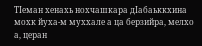Тӏеман хенахь нохчашкара дӏабаьккхина мохк йуха-м муххале а ца берзийра, мелхо а, церан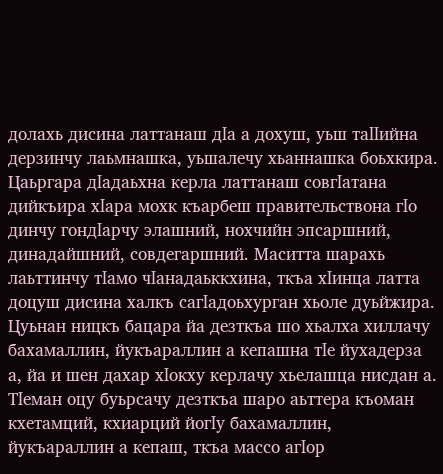долахь дисина латтанаш дӏа а дохуш, уьш таӏӏийна дерзинчу лаьмнашка, уьшалечу хьаннашка боьхкира. Цаьргара дӏадаьхна керла латтанаш совгӏатана дийкъира хӏара мохк къарбеш правительствона гӏо динчу гондӏарчу элашний, нохчийн эпсаршний, динадайшний, совдегаршний. Маситта шарахь лаьттинчу тӏамо чӏанадаьккхина, ткъа хӏинца латта доцуш дисина халкъ сагӏадоьхурган хьоле дуьйжира. Цуьнан ницкъ бацара йа дезткъа шо хьалха хиллачу бахамаллин, йукъараллин а кепашна тӏе йухадерза а, йа и шен дахар хӏокху керлачу хьелашца нисдан а. Тӏеман оцу буьрсачу дезткъа шаро аьттера къоман кхетамций, кхиарций йогӏу бахамаллин, йукъараллин а кепаш, ткъа массо агӏор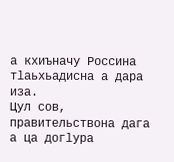а кхиъначу Россина тӏаьхьадисна а дара иза.
Цул сов, правительствона дага а ца догӏура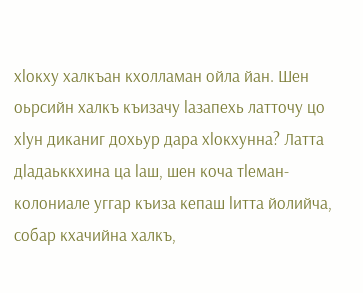хӏокху халкъан кхолламан ойла йан. Шен оьрсийн халкъ къизачу ӏазапехь латточу цо хӏун диканиг дохьур дара хӏокхунна? Латта дӏадаьккхина ца ӏаш, шен коча тӏеман-колониале уггар къиза кепаш ӏитта йолийча, собар кхачийна халкъ,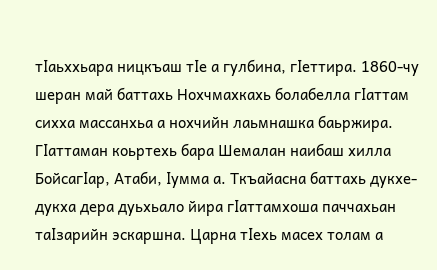тӏаьххьара ницкъаш тӏе а гулбина, гӏеттира. 1860-чу шеран май баттахь Нохчмахкахь болабелла гӏаттам сихха массанхьа а нохчийн лаьмнашка баьржира. Гӏаттаман коьртехь бара Шемалан наибаш хилла Бойсагӏар, Атаби, ӏумма а. Ткъайасна баттахь дукхе-дукха дера дуьхьало йира гӏаттамхоша паччахьан таӏзарийн эскаршна. Царна тӏехь масех толам а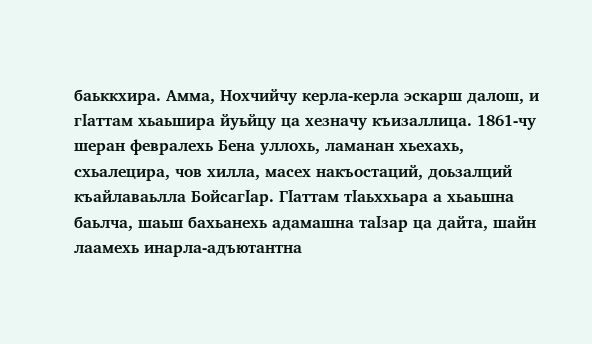баьккхира. Амма, Нохчийчу керла-керла эскарш далош, и гӏаттам хьаьшира йуьйцу ца хезначу къизаллица. 1861-чу шеран февралехь Бена уллохь, ламанан хьехахь, схьалецира, чов хилла, масех накъостаций, доьзалций къайлаваьлла Бойсагӏар. Гӏаттам тӏаьххьара а хьаьшна баьлча, шаьш бахьанехь адамашна таӏзар ца дайта, шайн лаамехь инарла-адъютантна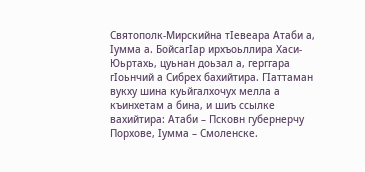Святополк-Мирскийна тӏевеара Атаби а, ӏумма а. Бойсагӏар ирхъоьллира Хаси-Юьртахь, цуьнан доьзал а, герггара гӏоьнчий а Сибрех бахийтира. Гӏаттаман вукху шина куьйгалхочух мелла а къинхетам а бина, и шиъ ссылке вахийтира: Атаби – Псковн губернерчу Порхове, ӏумма – Смоленске.